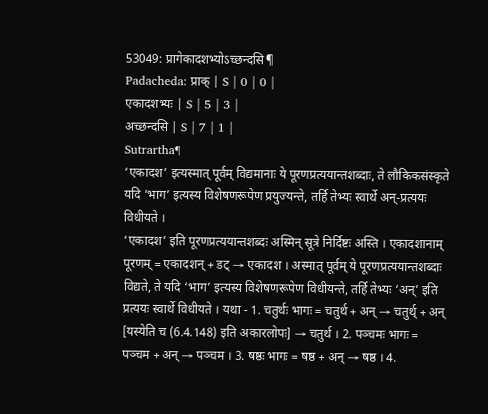53049: प्रागेकादशभ्योऽच्छन्दसि¶
Padacheda: प्राक् | S | 0 | 0 |
एकादशभ्यः | S | 5 | 3 |
अच्छन्दसि | S | 7 | 1 |
Sutrartha¶
‘एकादश’ इत्यस्मात् पूर्वम् विद्यमानाः ये पूरणप्रत्ययान्तशब्दाः, ते लौकिकसंस्कृते यदि ‘भाग’ इत्यस्य विशेषणरूपेण प्रयुज्यन्ते, तर्हि तेभ्यः स्वार्थे अन्-प्रत्ययः विधीयते ।
‘एकादश’ इति पूरणप्रत्ययान्तशब्दः अस्मिन् सूत्रे निर्दिष्टः अस्ति । एकादशानाम् पूरणम् = एकादशन् + डट् → एकादश । अस्मात् पूर्वम् ये पूरणप्रत्ययान्तशब्दाः विद्यते, ते यदि ‘भाग’ इत्यस्य विशेषणरूपेण विधीयन्ते, तर्हि तेभ्यः ‘अन्’ इति प्रत्ययः स्वार्थे विधीयते । यथा - 1. चतुर्थः भागः = चतुर्थ + अन् → चतुर्थ् + अन् [यस्येति च (6.4.148) इति अकारलोपः] → चतुर्थ । 2. पञ्चमः भागः = पञ्चम + अन् → पञ्चम । 3. षष्ठः भागः = षष्ठ + अन् → षष्ठ । 4.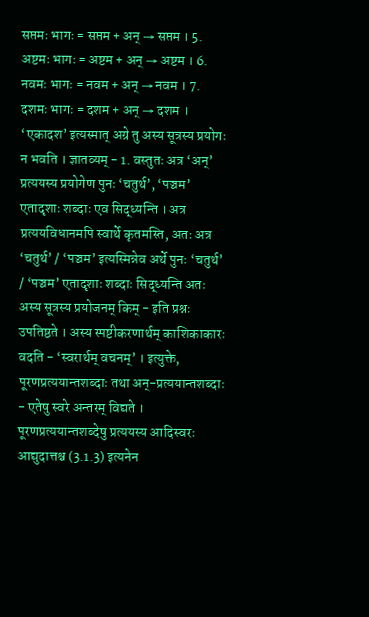सप्तमः भागः = सप्तम + अन् → सप्तम । 5. अष्टमः भागः = अष्टम + अन् → अष्टम । 6. नवमः भागः = नवम + अन् → नवम । 7. दशमः भागः = दशम + अन् → दशम । ‘एकादश’ इत्यस्मात् अग्रे तु अस्य सूत्रस्य प्रयोगः न भवति । ज्ञातव्यम् - 1. वस्तुतः अत्र ‘अन्’ प्रत्ययस्य प्रयोगेण पुनः ‘चतुर्थ’, ‘पञ्चम’ एतादृशाः शब्दाः एव सिद्ध्यन्ति । अत्र प्रत्ययविधानमपि स्वार्थे कृतमस्ति, अतः अत्र ‘चतुर्थ’ / ‘पञ्चम’ इत्यस्मिन्नेव अर्थे पुनः ‘चतुर्थ’ / ‘पञ्चम’ एतादृशाः शब्दाः सिद्ध्यन्ति अतः अस्य सूत्रस्य प्रयोजनम् किम् - इति प्रश्नः उपतिष्ठते । अस्य स्पष्टीकरणार्थम् काशिकाकारः वदति - ‘स्वरार्थम् वचनम्’ । इत्युक्ते, पूरणप्रत्ययान्तशब्दाः तथा अन्-प्रत्ययान्तशब्दाः - एतेषु स्वरे अन्तरम् विद्यते । पूरणप्रत्ययान्तशब्देषु प्रत्ययस्य आदिस्वरः आद्युदात्तश्च (3.1.3) इत्यनेन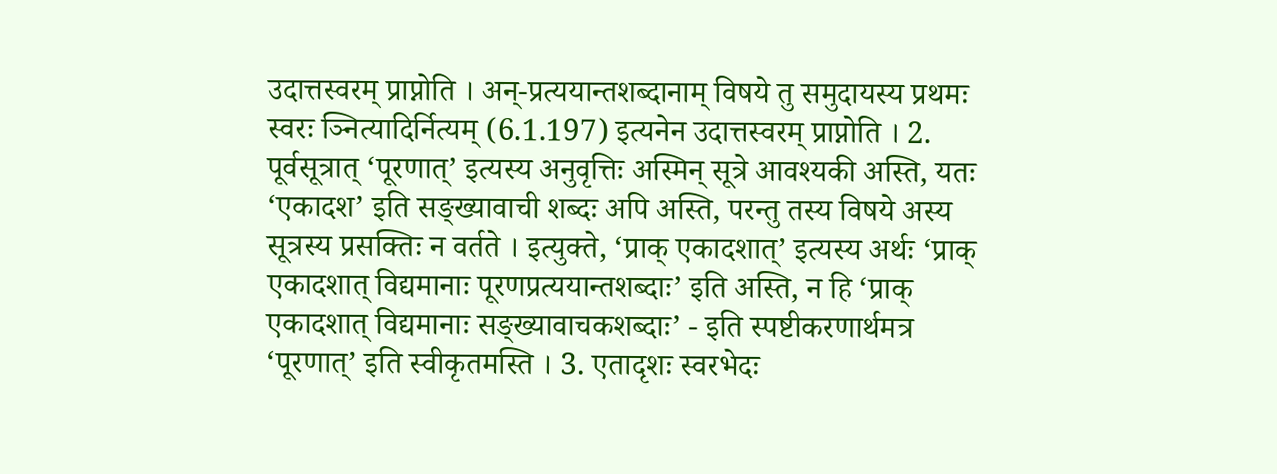उदात्तस्वरम् प्राप्नोति । अन्-प्रत्ययान्तशब्दानाम् विषये तु समुदायस्य प्रथमः स्वरः ञ्नित्यादिर्नित्यम् (6.1.197) इत्यनेन उदात्तस्वरम् प्राप्नोति । 2. पूर्वसूत्रात् ‘पूरणात्’ इत्यस्य अनुवृत्तिः अस्मिन् सूत्रे आवश्यकी अस्ति, यतः ‘एकादश’ इति सङ्ख्यावाची शब्दः अपि अस्ति, परन्तु तस्य विषये अस्य सूत्रस्य प्रसक्तिः न वर्तते । इत्युक्ते, ‘प्राक् एकादशात्’ इत्यस्य अर्थः ‘प्राक् एकादशात् विद्यमानाः पूरणप्रत्ययान्तशब्दाः’ इति अस्ति, न हि ‘प्राक् एकादशात् विद्यमानाः सङ्ख्यावाचकशब्दाः’ - इति स्पष्टीकरणार्थमत्र ‘पूरणात्’ इति स्वीकृतमस्ति । 3. एतादृशः स्वरभेदः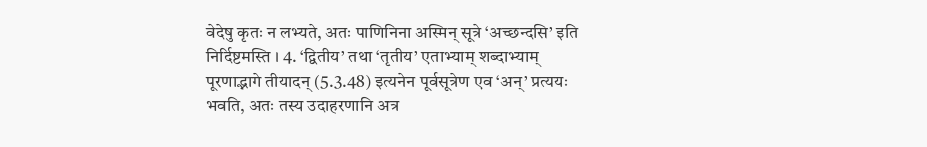वेदेषु कृतः न लभ्यते, अतः पाणिनिना अस्मिन् सूत्रे ‘अच्छन्दसि’ इति निर्दिष्टमस्ति । 4. ‘द्वितीय’ तथा ‘तृतीय’ एताभ्याम् शब्दाभ्याम् पूरणाद्भागे तीयादन् (5.3.48) इत्यनेन पूर्वसूत्रेण एव ‘अन्’ प्रत्ययः भवति, अतः तस्य उदाहरणानि अत्र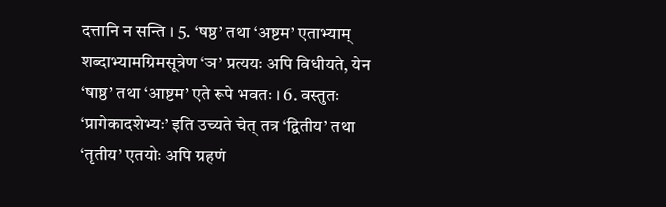दत्तानि न सन्ति । 5. ‘षष्ठ’ तथा ‘अष्टम’ एताभ्याम् शब्दाभ्यामग्रिमसूत्रेण ‘ञ’ प्रत्ययः अपि विधीयते, येन ‘षाष्ठ’ तथा ‘आष्टम’ एते रूपे भवतः । 6. वस्तुतः ‘प्रागेकादशेभ्यः’ इति उच्यते चेत् तत्र ‘द्वितीय’ तथा ‘तृतीय’ एतयोः अपि ग्रहणं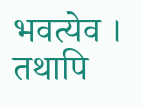भवत्येव । तथापि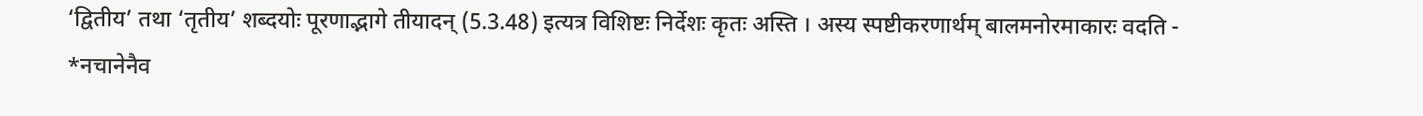‘द्वितीय’ तथा ‘तृतीय’ शब्दयोः पूरणाद्भागे तीयादन् (5.3.48) इत्यत्र विशिष्टः निर्देशः कृतः अस्ति । अस्य स्पष्टीकरणार्थम् बालमनोरमाकारः वदति - *नचानेनैव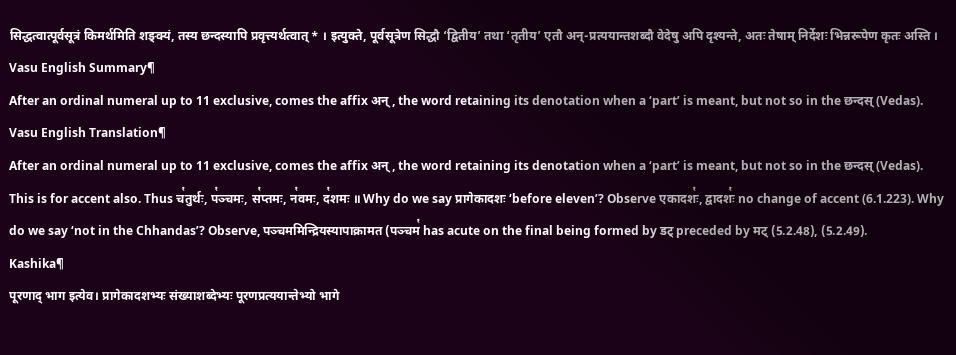सिद्धत्वात्पूर्वसूत्रं किमर्थमिति शङ्क्यं, तस्य छन्दस्यापि प्रवृत्त्यर्थत्वात् * । इत्युक्ते, पूर्वसूत्रेण सिद्धौ ‘द्वितीय’ तथा ‘तृतीय’ एतौ अन्-प्रत्ययान्तशब्दौ वेदेषु अपि दृश्यन्ते, अतः तेषाम् निर्देशः भिन्नरूपेण कृतः अस्ति ।
Vasu English Summary¶
After an ordinal numeral up to 11 exclusive, comes the affix अन् , the word retaining its denotation when a ‘part’ is meant, but not so in the छन्दस् (Vedas).
Vasu English Translation¶
After an ordinal numeral up to 11 exclusive, comes the affix अन् , the word retaining its denotation when a ‘part’ is meant, but not so in the छन्दस् (Vedas). This is for accent also. Thus च꣡तुर्थः, प꣡ञ्चमः, स꣡प्तमः, न꣡वमः, द꣡शमः ॥ Why do we say प्रागेकादशः ‘before eleven’? Observe एकादशः꣡, द्वादशः꣡ no change of accent (6.1.223). Why do we say ‘not in the Chhandas’? Observe, पञ्चममिन्द्रियस्यापाक्रामत (पञ्चम꣡ has acute on the final being formed by डट् preceded by मट् (5.2.48), (5.2.49).
Kashika¶
पूरणाद् भाग इत्येव। प्रागेकादशभ्यः संख्याशब्देभ्यः पूरणप्रत्ययान्तेभ्यो भागे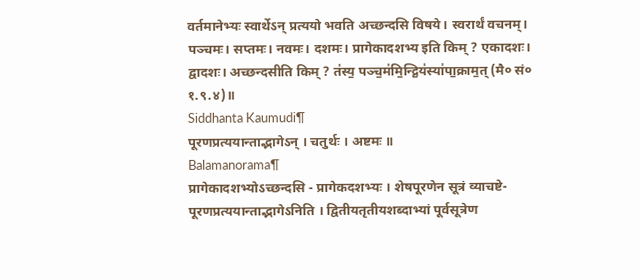वर्तमानेभ्यः स्वार्थेऽन् प्रत्ययो भवति अच्छन्दसि विषये। स्वरार्थं वचनम्। पञ्चमः। सप्तमः। नवमः। दशमः। प्रागेकादशभ्य इति किम् ? एकादशः। द्वादशः। अच्छन्दसीति किम् ? त॑स्य॒ पञ्च॒म॑मि॒न्द्रि॒य॑स्या॑पा॒क्राम॒त् (मै० सं० १.९.४)॥
Siddhanta Kaumudi¶
पूरणप्रत्ययान्ताद्भागेऽन् । चतुर्थः । अष्टमः ॥
Balamanorama¶
प्रागेकादशभ्योऽच्छन्दसि - प्रागेकदशभ्यः । शेषपूरणेन सूत्रं व्याचष्टे-पूरणप्रत्ययान्ताद्भागेऽनिति । द्वितीयतृतीयशब्दाभ्यां पूर्वसूत्रेण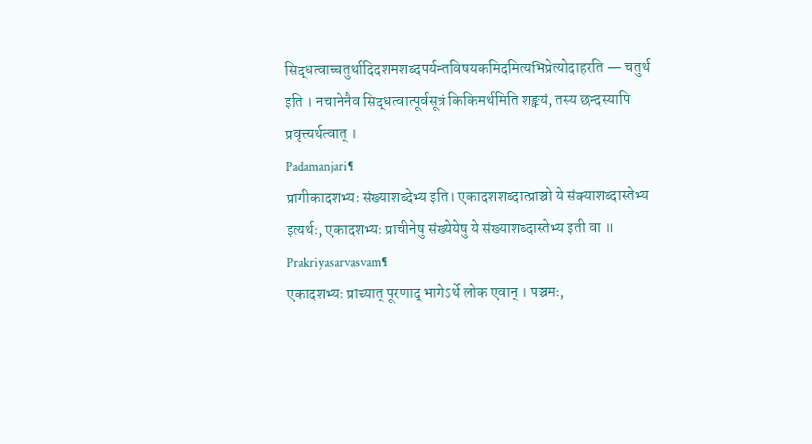सिद्धत्वाच्चतुर्थादिदशमशब्दपर्यन्तविषयकमिदमित्यभिप्रेत्योदाहरति — चतुर्थ इति । नचानेनैव सिद्धत्वात्पूर्वसूत्रं किकिमर्थमिति शङ्क्यं, तस्य छन्दस्यापि प्रवृत्त्यर्थत्वात् ।
Padamanjari¶
प्रागीकादशभ्यः संख्याशब्देभ्य इति। एकादशशब्दात्प्राञ्चो ये संक्याशब्दास्तेभ्य इत्यर्थः, एकादशभ्यः प्राचीनेषु संख्येयेषु ये संख्याशब्दास्तेभ्य इती वा ॥
Prakriyasarvasvam¶
एकादशभ्यः प्राच्यात् पूरणाद् भागेऽर्थे लोक एवान् । पञ्चमः,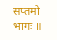सप्तमो भागः ॥